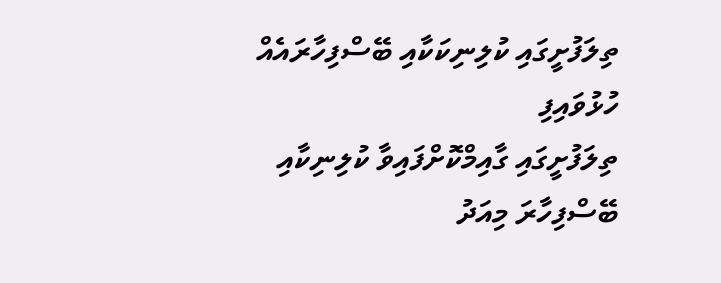ތިލަފުށީގައި ކުލިނިކަކާއި ބޭސްފިހާރައެއް ހުޅުވައިފި
ތިލަފުށީގައި ގާއިމްކޮށްފައިވާ ކުލިނިކާއި ބޭސްފިހާރަ މިއަދު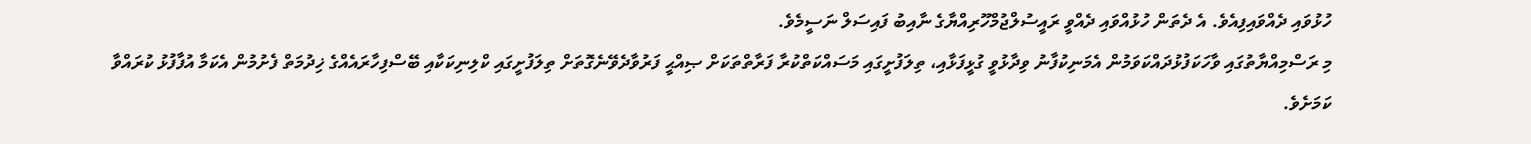ހުޅުވައި ދެއްވައިފިއެވެ. އެ ދެތަން ހުޅުއްވައި ދެއްވީ ރައީސުލްޖުމްހޫރިއްޔާގެ ނާއިބު ފައިސަލް ނަސީމެވެ.
މި ރަސްމިއްޔާތުގައި ވާހަކަފުޅުދައްކަވަމުން އެމަނިކުފާނު ވިދާޅުވީ ގުޅީފަޅާއި، ތިލަފުށީގައި މަސައްކަތްކުރާ ފަރާތްތަކަށް ޞިއްޙީ ފަރުވާދެވޭނެގޮތަށް ތިލަފުށީގައި ކްލިނިކަކާއި ބޭސްފިހާރައެއްގެ ޚިދުމަތް ފެށުމުން އެކަމާ އުފާފުޅު ކުރައްވާ ކަމަށެވެ.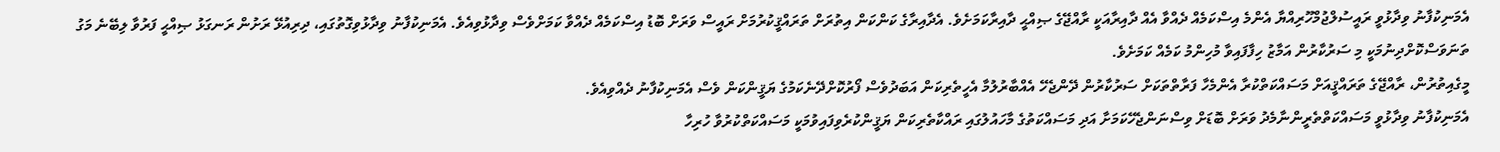އެމަނިކުފާނު ވިދާޅުވީ ރައީސުލްޖުމްހޫރިއްޔާ އެންމެ އިސްކަމެއް ދެއްވާ އެއް ދާއިރާއަކީ ރާއްޖޭގެ ޞިއްޙީ ދާއިރާކަމަށެވެ. އެދާއިރާގެ ކަންކަން އިތުރަށް ތަރައްޤީކުރުމަށް ރައީސް ވަރަށް ބޮޑު އިސްކަމެއް ދެއްވާ ކަމަށްވެސް ވިދާޅުވިއެވެ. އެމަނިކުފާނު ވިދާޅުވިގޮތުގައި، ދިރިއުޅޭ ރަށުން ރަނގަޅު ޞިއްޙީ ފަރުވާ ލިބޭނެ މަގު ތަނަވަސްކޮށްދިނުމަކީ މި ސަރުކާރުން އަމާޒު ހިފާފައިވާ މުހިންމު ކަމެއް ކަމަށެވެ.
މީގެއިތުރުން، ރާއްޖޭގެ ތަރައްޤީއަށް މަސައްކަތްކުރާ އެންމެހާ ފަރާތްތަކަށް ސަރުކާރުން ދޭންޖެހޭ އެއްބާރުލުމާ އެހީތެރިކަން އަބަދުވެސް ފޯރުކޮށްދޭނެކަމުގެ ޔަޤީންކަން ވެސް އެމަނިކުފާނު ދެއްވިއެވެ.
އެމަނިކުފާނު ވިދާޅުވީ މަސައްކަތްތެރީންނާމެދު ވަރަށް ބޮޑަށް ވިސްނަންޖެހޭކަމަށާ އަދި މަސައްކަތުގެ މާހައުލުގައި ރައްކާތެރިކަން ޔަޤީންކުރެވިފައިވުމަކީ މަސައްކަތްކުރުވާ ހުރިހާ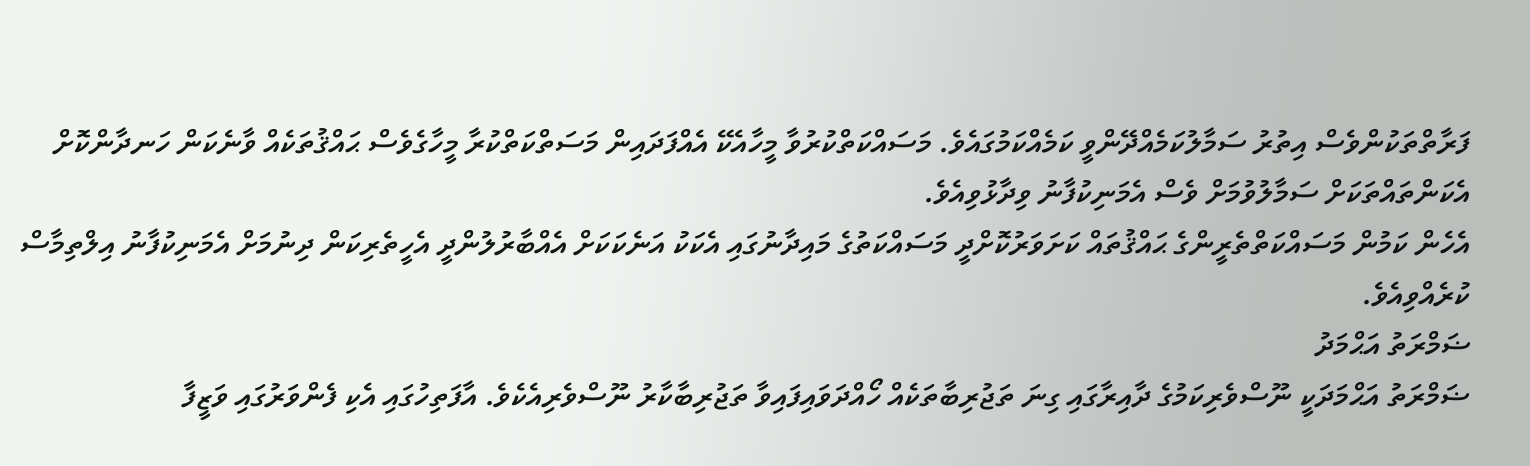ފަރާތްތަކުންވެސް އިތުރު ސަމާލުކަމެއްދޭންވީ ކަމެއްކަމުގައެވެ. މަސައްކަތްކުރުވާ މީހާއެކޭ އެއްފަދައިން މަސަތްކަތްކުރާ މީހާގެވެސް ޙައްޤުތަކެއް ވާނެކަން ހަނދާންކޮށް އެކަންތައްތަކަށް ސަމާލުވުމަށް ވެސް އެމަނިކުފާނު ވިދާޅުވިއެވެ.
އެހެން ކަމުން މަސައްކަތްތެރީންގެ ޙައްޤުތައް ކަށަވަރުކޮށްދީ މަސައްކަތުގެ މައިދާނުގައި އެކަކު އަނެކަކަށް އެއްބާރުލުންދީ އެހީތެރިކަން ދިނުމަށް އެމަނިކުފާނު އިލްތިމާސް ކުރެއްވިއެވެ.
ޟަމްރަތު އަޙްމަދު
ޟަމްރަތު އަޙްމަދަކީ ނޫސްވެރިކަމުގެ ދާއިރާގައި ގިނަ ތަޖުރިބާތަކެއް ހޯއްދަވައިފައިވާ ތަޖުރިބާކާރު ނޫސްވެރިއެކެވެ. އާފަތިހުގައި އެކި ފެންވަރުގައި ވަޒީފާ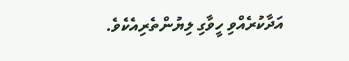އަދާކުރެއްވި ހީވާގި ލިޔުންތެރިއެކެވެ.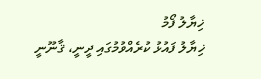ޚިޔާލު ފޯމު
ޚިޔާލު ފައުޅު ކުރެއްވުމުގައި ދީނީ، ޤާނޫނީ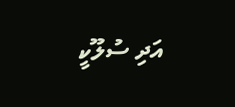އަދި ސުލޫކީ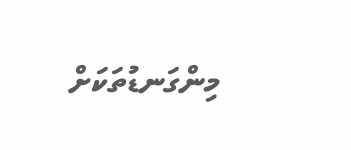މިންގަނޑުތަކަށް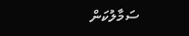ސަމާލުކަން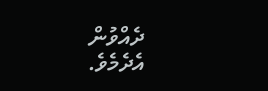ދެއްވުން އެދެމެވެ.